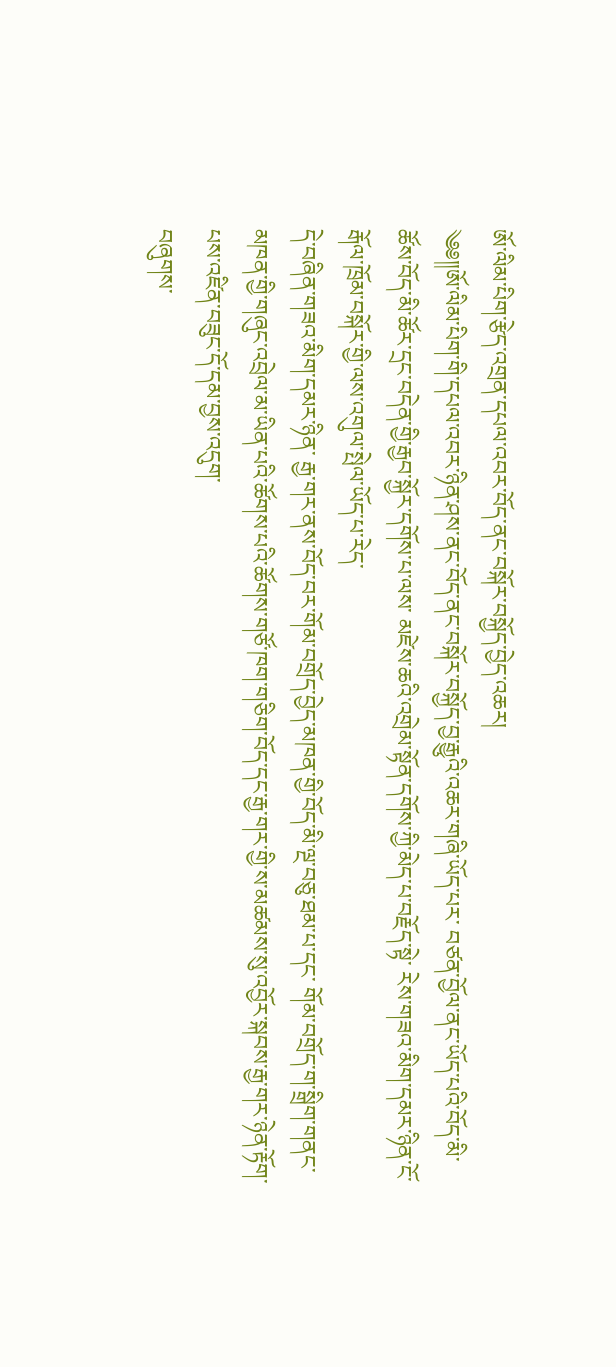ཨོ་ལིམ་པིག་རྩེད་འགྲན་དཔལ་འབར་བོད་ནང་བསྐོར་བསྐྱོད་བྱེད་འཆར།
༄༅༎ཨོ་ལིམ་པིག་གི་དཔལ་འབར་ཉིན་ཤས་ནང་བོད་ནང་བསྐོར་བསྐྱོད་བྱ་རྒྱུའི་འཆར་གཞི་ཡོད་པར་ བཙན་བྱོལ་ནང་ཡོད་པའི་བོད་མི་ཚོས་བོད་མི་ཚོར་དྲང་བདེན་གྱི་རྒྱབ་སྐྱོར་དགོས་པ་ལས་ མཛེས་ཆའི་འགྲེམ་སྟོན་དགོས་ཀྱི་མེད་པ་བརྗོད་སྟེ་ རེས་གཟའ་མིག་དམར་ཉིན་ངོ་རྒོལ་ཁྲོམ་བསྐོར་གྱི་ལས་འགུལ་སྤེལ་ཡོད་པ་རེད་
དེ་བཞིན་གཟའ་མིག་དམར་ཉིན་ རྒྱ་གར་ནས་བོད་བར་གོམ་བགྲོད་བྱེད་མཁན་གྱི་བོད་མི་ལྔ་བཅུ་ཐམ་པ་དང་ གོམ་བགྲོད་ག་སྒྲིག་གནང་མཁན་གྱི་གཞུང་འབྲེལ་མ་ཡིན་པའི་ཚོགས་པའི་ཚོགས་གཙོ་ཁག་གཅིག་བོད་དང་རྒྱ་གར་གྱི་ས་མཚམས་སུ་འབྱོར་སྐབས་རྒྱ་གར་ཉེན་རྟོག་པས་འཛིན་བཟུང་དོ་དམ་བྱས་འདུག་
བཞུགས་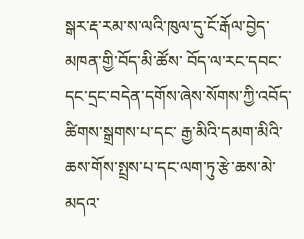སྒར་རྡ་རམ་ས་ལའི་ཁུལ་དུ་ངོ་རྒོལ་བྱེད་མཁན་གྱི་བོད་མི་ཚོས་ བོད་ལ་རང་དབང་དང་དྲང་བདེན་དགོས་ཞེས་སོགས་ཀྱི་འབོད་ཚིགས་སྒྲགས་པ་དང་ རྒྱ་མིའི་དམག་མིའི་ཆས་གོས་སྤྲས་པ་དང་ལག་ཏུ་རྩེ་ཆས་མེ་མདའ་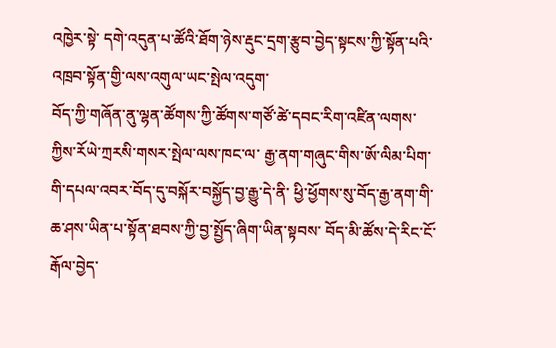འཁྱེར་སྟེ་ དགེ་འདུན་པ་ཚོའི་ཐོག་ཉེས་རྡུང་དྲག་རྩུབ་བྱེད་སྟངས་ཀྱི་སྟོན་པའི་འཁྲབ་སྟོན་གྱི་ལས་འགུལ་ཡང་སྤེལ་འདུག་
བོད་ཀྱི་གཞོན་ནུ་ལྷན་ཚོགས་ཀྱི་ཚོགས་གཙོ་ཚེ་དབང་རིག་འཛིན་ལགས་ཀྱིས་རོཡེ་ཀྲརསི་གསར་སྤེལ་ལས་ཁང་ལ་ རྒྱ་ནག་གཞུང་གིས་ཨོ་ལིམ་པིག་གི་དཔལ་འབར་བོད་དུ་བསྐོར་བསྐྱོད་བྱ་རྒྱུ་དེ་ནི་ ཕྱི་ཕྱོགས་སུ་བོད་རྒྱ་ནག་གི་ཆ་ཤས་ཡིན་པ་སྟོན་ཐབས་ཀྱི་བྱ་སྤྱོད་ཞིག་ཡིན་སྟབས་ བོད་མི་ཚོས་དེ་རིང་ངོ་རྒོལ་བྱེད་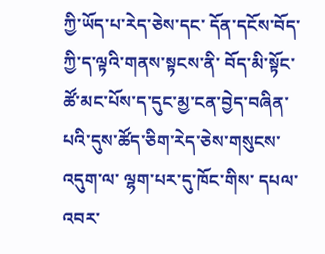ཀྱི་ཡོད་པ་རེད་ཅེས་དང་ དོན་དངོས་བོད་ཀྱི་ད་ལྟའི་གནས་སྟངས་ནི་ བོད་མི་སྟོང་ཚོ་མང་པོས་ད་དུང་མྱ་ངན་བྱེད་བཞིན་པའི་དུས་ཚོད་ཅིག་རེད་ཅེས་གསུངས་འདུག་ལ་ ལྷག་པར་དུ་ཁོང་གིས་ དཔལ་འབར་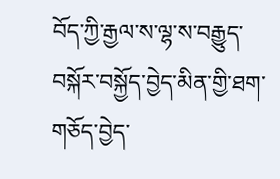བོད་ཀྱི་རྒྱལ་ས་ལྷ་ས་བརྒྱུད་བསྐོར་བསྐྱོད་བྱེད་མིན་གྱི་ཐག་གཅོད་བྱེད་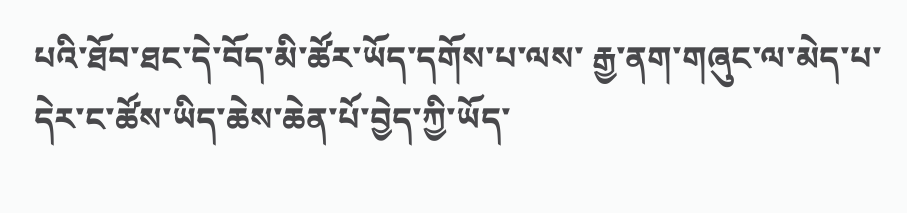པའི་ཐོབ་ཐང་དེ་བོད་མི་ཚོར་ཡོད་དགོས་པ་ལས་ རྒྱ་ནག་གཞུང་ལ་མེད་པ་དེར་ང་ཚོས་ཡིད་ཆེས་ཆེན་པོ་བྱེད་ཀྱི་ཡོད་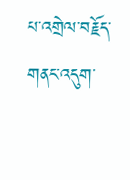པ་འགྲེལ་བརྗོད་གནང་འདུག་